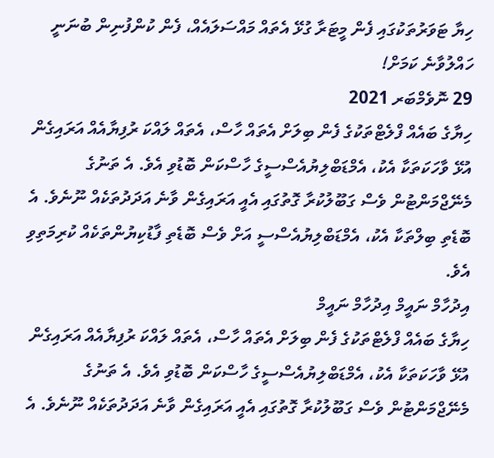ހިޔާ ޓަވަރުތަކުގައި ފެން މީޓަރާ ގުޅޭ އެތައް މައްސަލައެއް، ފެން ކުންފުނިން ބުނަނީ ހައްލުވާނެ ކަމަށް!
29 ނޮވެމްބަރ 2021
ހިޔާގެ ބައެއް ފްލެޓްތަކުގެ ފެން ބިލަށް އެތައް ހާސް، އެތައް ލައްކަ ރުފިޔާއެއް އަރައިގެން އުޅޭ ވާހަކަތަކާ އެކު، އެމްޑަބްލިޔުއެސްސީގެ ހާސްކަން ބޮޑުވި އެވެ. އެ ތަނުގެ މެނޭޖްމަންޓުން ވެސް ގަބޫލުކުރާ ގޮތުގައި އެއީ އަރައިގެން ވާނެ އަދަދުތަކެއް ނޫނެވެ. އެ ބޮޑެތި ބިލްތަކާ އެކު، އެމްޑަބްލިޔުއެސްސީ އަށް ވެސް ބޮޑެތި ފާޑުކިޔުންތަކެއް ކުރިމަތިވި އެވެ.
އިދުހާމް ނައީމް އިދުހާމް ނައީމް
ހިޔާގެ ބައެއް ފްލެޓްތަކުގެ ފެން ބިލަށް އެތައް ހާސް، އެތައް ލައްކަ ރުފިޔާއެއް އަރައިގެން އުޅޭ ވާހަކަތަކާ އެކު، އެމްޑަބްލިޔުއެސްސީގެ ހާސްކަން ބޮޑުވި އެވެ. އެ ތަނުގެ މެނޭޖްމަންޓުން ވެސް ގަބޫލުކުރާ ގޮތުގައި އެއީ އަރައިގެން ވާނެ އަދަދުތަކެއް ނޫނެވެ. އެ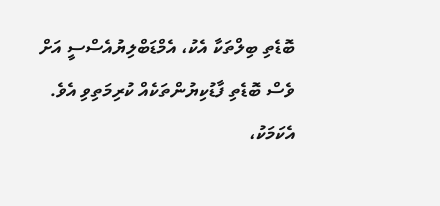ބޮޑެތި ބިލްތަކާ އެކު، އެމްޑަބްލިޔުއެސްސީ އަށް ވެސް ބޮޑެތި ފާޑުކިޔުންތަކެއް ކުރިމަތިވި އެވެ.
އެކަމަކު،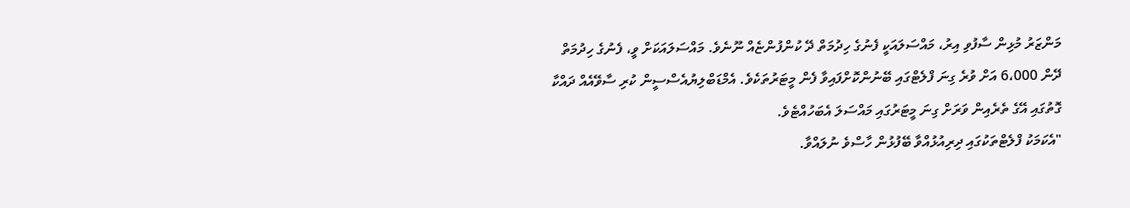މަންޒަރު މުޅިން ސާފުވި އިރު، މައްސަލައަކީ ފެނުގެ ހިދުމަތް ދޭ ކުންފުންޏެއް ނޫނެވެ. މައްސަލައަކަށް ވީ، ފެނުގެ ހިދުމަތް ދޭން 6،000 އަށް ވުރެ ގިނަ ފްލެޓްގައި ބޭނުންކޮށްފައިވާ ފެން މީޓަރުތަކެވެ. އެމްޑަބްލިޔުއެސްސީން ކުރި ސާވޭއެއް ދައްކާ ގޮތުގައި އޭގެ ތެރެއިން ވަރަށް ގިނަ މީޓަރުގައި މައްސަލަ އެބަހުއްޓެވެ.
"އެކަމަކު ފްލެޓްތަކުގައި ދިރިއުޅުއްވާ ބޭފުޅުން ހާސްވެ ނުލައްވާ.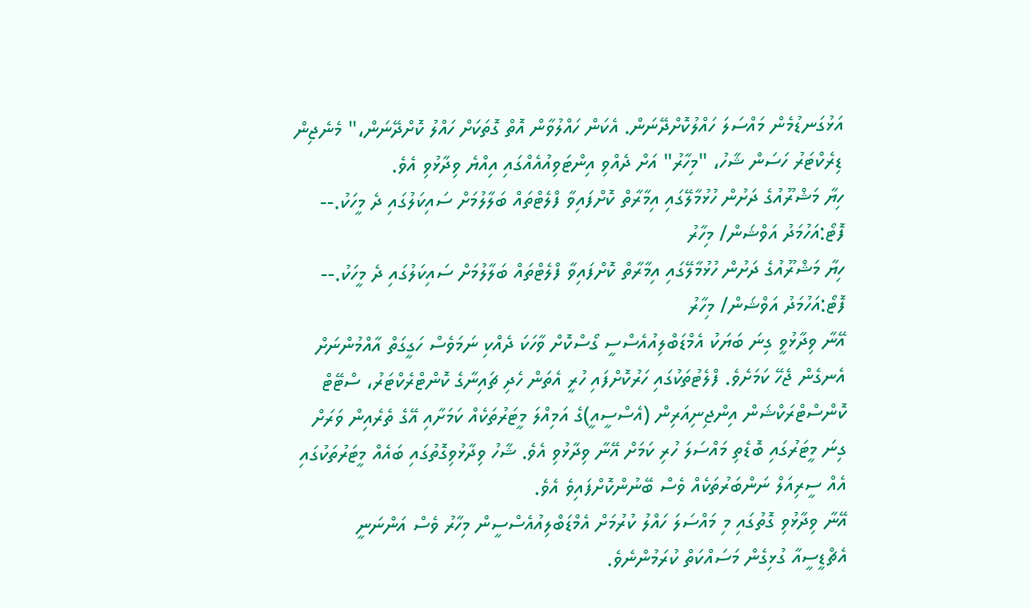އަޅުގަނޑުމެން މައްސަލަ ހައްލުކޮށްދޭނަން. އެކަން ހައްލުވާން އޮތް ގޮތަކަށް ހައްލު ކޮށްދޭނަން،" މެނެޖިން ޑިރެކްޓަރު ހަސަން ޝާހު، "މިހާރު" އަށް ދެއްވި އިންޓަވިއުއެއްގައި އިއްޔެ ވިދާޅުވި އެވެ.
ހިޔާ މަޝްރޫއުގެ ދަށުން ހުޅުމާލޭގައި އިމާރާތް ކޮށްފައިވާ ފްލެޓްތައް ބަލާލުމަށް ސައިކަލުގައި ދެ މީހަކު.-- ފޮޓޯ:އަހުމަދު އަވްޝަން/ މިހާރު
ހިޔާ މަޝްރޫއުގެ ދަށުން ހުޅުމާލޭގައި އިމާރާތް ކޮށްފައިވާ ފްލެޓްތައް ބަލާލުމަށް ސައިކަލުގައި ދެ މީހަކު.-- ފޮޓޯ:އަހުމަދު އަވްޝަން/ މިހާރު
އޭނާ ވިދާޅުވީ ގިނަ ބަޔަކު އެމްޑަބްލިއުއެސްސީ ގޯސްކޮށް ވާހަކަ ދެއްކި ނަމަވެސް ހަގީގަތް އާއްމުންނަށް އެނގެން ޖެހޭ ކަމަށެވެ. ފްލެޓުތަކުގައި ހަރުކޮށްފައި ހުރީ އެތަން ހެދި ޗައިނާގެ ކޮންޓްރެކްޓަރު، ސްޓޭޓް ކޮންސްޓްރަކްޝަން އިންޖިނިއަރިން (އެސްސީއީ)ގެ އަމިއްލަ މީޓަރުތަކެއް ކަމަށާއި އޭގެ ތެރެއިން ވަރަށް ގިނަ މީޓަރުގައި ބޮޑެތި މައްސަލަ ހުރި ކަމަށް އޭނާ ވިދާޅުވި އެވެ. ޝާހު ވިދާޅުވިގޮތުގައި ބައެއް މީޓަރުތަކުގައި އެއް ސީރިއަލް ނަންބަރުތަކެއް ވެސް ބޭނުންކޮށްފައިވެ އެވެ.
އޭނާ ވިދާޅުވި ގޮތުގައި މި މައްސަލަ ހައްލު ކުރުމަށް އެމްޑަބްލިއުއެސްސީން މިހާރު ވެސް އަންނަނީ އެޗްޑީސީއާ ގުޅިގެން މަސައްކަތް ކުރަމުންނެވެ.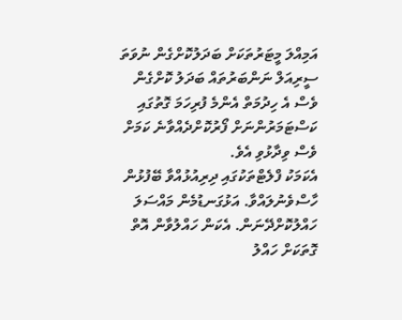އަމިއްލަ މީޓަރުތަކަށް ބަދަލުކޮށްގެން ނުވަތަ ސީރިއަލް ނަންބަރުތައް ބަދަލު ކޮށްގެން ވެސް އެ ހިދުމަތް އެންމެ ފުރިހަމަ ގޮތުގައި ކަސްޓަމަރުންނަށް ފޯރުކޮށްދެއްވާނެ ކަމަށް ވެސް ވިދާޅުވި އެވެ.
އެކަމަކު ފްލެޓްތަކުގައި ދިރިއުޅުއްވާ ބޭފުޅުން ހާސްވެނުލައްވާ. އަޅުގަނޑުމެން މައްސަލަ ހައްލުކޮށްދޭނަން. އެކަން ހައްލުވާން އޮތް ގޮތަކަށް ހައްލު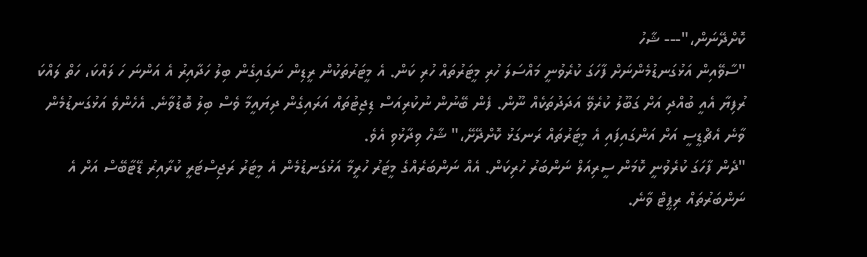ކޮށްދޭނަން،"--- ޝާހު
"ސާވޭއިން އަޅުގަނޑުމެންނަށް ފާހަގަ ކުރެވުނީ މައްސަލަ ހުރި މީޓަރުތައް ހުރި ކަން. އެ މީޓަރުތަކުން ރީޑިން ނަގައިގެން ބިލު ހަދާއިރު އެ އަންނަ ހަ ލައްކަ، ހަތް ލައްކަ ރުފިޔާ އެއީ ބުއްދި އަށް ގަބޫލު ކުރެވޭ އަދަދުތަކެއް ނޫން. ފެން ބޭނުން ނުކުރިއަސް ޑިޖިޓުތައް އަރައިގެން ދިޔައީމާ ވެސް ބިލު ބޮޑުވާނެ. އެހެންވެ އަޅުގަނޑުމެން ވާނެ އެޗްޑީސީ އަށް އަންގައިފައި އެ މީޓަރުތައް ރަނގަޅު ކޮށްދޭށޭ،" ޝާހް ވިދާޅުވި އެވެ.
"ދެން ފާހަގަ ކުރެވުނީ ކޮމަން ސީރިއަލް ނަންބަރު ހުރިކަން. އެއް ނަންބަރެއްގެ މީޓަރު ހުރީމާ އަޅުގަނޑުމެން އެ މީޓަރު ރަޖިސްޓަރީ ކުރާއިރު ޑޭޓާބޭސް އަށް އެ ނަންބަރުތައް ރިޕީޓް ވާނެ.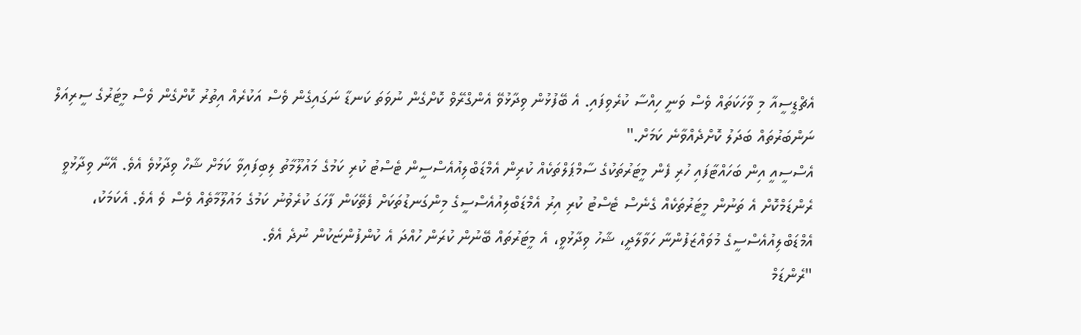އެޗްޑީސީއާ މި ވާހަކަތައް ވެސް ވަނީ ހިއްސާ ކުރެވިފައި. އެ ބޭފުޅުން ވިދާޅުވޭ އެންގްރޭވް ކޮށްގެން ނުވަތަ ކަނޑާ ނަގައިގެން ވެސް އަކުރެއް އިތުރު ކޮށްގެން ވެސް މީޓަރުގެ ސީރިއަލް ނަންބަރުތައް ބަދަލު ކޮށްދެއްވާނެ ކަމަށް."
އެސްސީއީ އިން ބަހައްޓާފައި ހުރި ފެން މީޓަރުތަކުގެ ސާމްޕަލްތަކެއް ކުރިން އެމްޑަބްލިއުއެސްސީން ޓެސްޓު ކުރި ކަމުގެ މައުލޫމާތު ލިބިފައިވާ ކަމަށް ޝާހް ވިދާޅުވެ އެވެ. އޭނާ ވިދާޅުވީ ރެންޑަމްކޮށް އެ ތަނުން މީޓަރުތަކެއް ގެނެސް ޓެސްޓު ކުރި އިރު އެމްޑަބްލިއުއެސްސީގެ މިންގަނޑުތަކަށް ފެތޭކަން ފާހަގަ ކުރެވުނު ކަމުގެ މައުލޫމާތެއް ވެސް ވެ އެވެ. އެކަމަކު، އެމްޑަބްލިއުއެސްސީގެ މުވައްޒަފުންނާ ހަވާލާދީ، ޝާހު ވިދާޅުވީ، އެ މީޓަރުތައް ބޭނުން ކުރަން ހުއްދަ އެ ކުންފުންޏަކުން ނުދެ އެވެ.
"ރެންޑަމް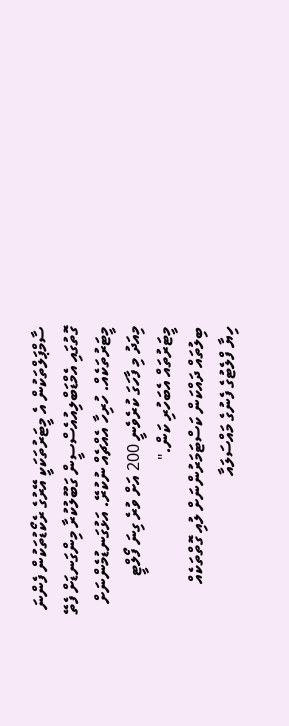ސާމްޕަލްތަކުން އެ މީޓަރުތަކަކީ އޭރުގެ ރެކޯޑުތަކުން ފެންނަ ގޮތުގައި އެމްޑަބްލިއުއެސްސީން ގަބޫލުކުރާ މިންގަނޑަށް ފެތޭ މީޓަރުތަކެއް. ހުރިހާ އެއްޗެއް ނުކުރޭ. އަޅުގަނޑުމެންނަށް މިއަދު މި ފާހަގަ ކުރެވެނީ 200 އަށް ވުރެ ގިނަ ފޯލްޓީ މީޓަރުތައް އެބަހުރި ކަން."
ބިލުތައް ދައްކަން ކަސްޓަމަރުންނަށް ލުއި ގޮތްތަކެއް
ހިޔާ ފްލެޓުގެ ފެނުގެ މައްސަލައާ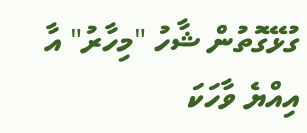ގުޅޭގޮތުން ޝާހު "މިހާރު" އާ އިއްޔެ ވާހަކަ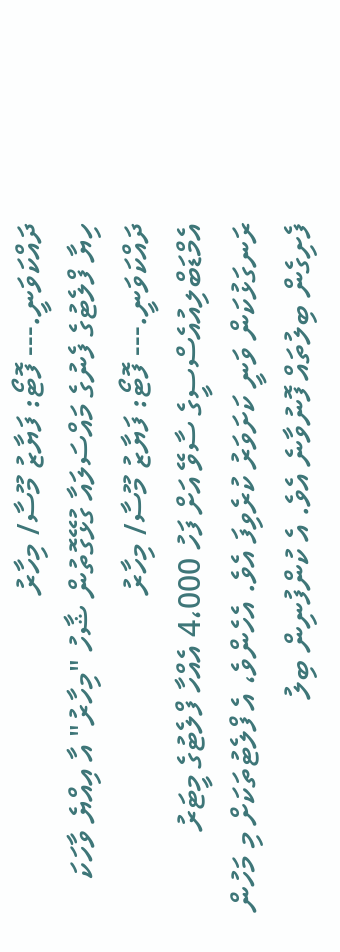ދައްކަވަނީ.--- ފޮޓޯ: ފަޔާޒު މޫސާ/ މިހާރު
ހިޔާ ފްލެޓުގެ ފެނުގެ މައްސަލައާ ގުޅޭގޮތުން ޝާހު "މިހާރު" އާ އިއްޔެ ވާހަކަ ދައްކަވަނީ.--- ފޮޓޯ: ފަޔާޒު މޫސާ/ މިހާރު
އެމްޑަބްލިއުއެސްސީގެ ސާވޭ އަށް ފަހު 4،000 އެއްހާ ފްލެޓުގެ މީޓަރު ރަނގަޅުކަން ވަނީ ކަށަވަރު ކުރެވިފަ އެވެ. އެހެންވެ، އެ ފްލެޓުތަކަށް މި މަހުން ފެށިގެން ބިލުތައް ފޮނުވާނެ އެވެ. އެ ކުންފުނިން ބިލު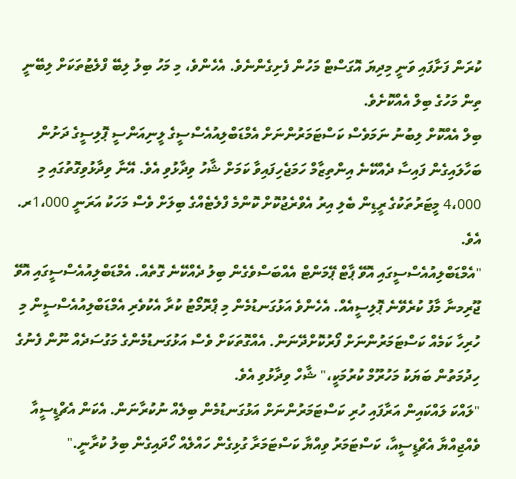ކުރަން ފަށާފައި ވަނީ މިދިޔަ އޮގަސްޓް މަހުން ފެށިގެންނެވެ. އެހެންވެ، މި މަހު ބިލު ލިބޭ ފްލެޓުތަކަށް ލިބޭނީ ތިން މަހުގެ ބިލް އެއްކޮށެވެ.
ބިލް އެއްކޮށް ލިބުނު ނަމަވެސް ކަސްޓަމަރުންނަށް އެމްޑަބްލިއުއެސްސީގެ ލީނިއަންސީ ޕޮލިސީގެ ދަށުން ބަހާލައިގެން ފައިސާ ދެއްކޭނެ އިންތިޒާމް ހަމަޖެހިފައިވާ ކަމަށް ޝާހު ވިދާޅުވި އެވެ. އޭނާ ވިދާޅުވިގޮތުގައި މި 4،000 މީޓަރުތަކުގެ ރީޑިން ބެލި އިރު އެވްރެޖުކޮށް ކޮންމެ ފްލެޓެއްގެ ބިލަށް ވެސް މަހަކު އަރަނީ 1،000ރ. އެވެ.
"އެމްޑަބްލިއުއެސްސީގައި އޮވޭ ޕާޓް ޕޭމަންޓް އެއްބަސްވެގެން ބިލު ދެއްކޭނެ ގޮތެއް. އެމްޑަބްލިއުއެސްސީގައި އޮވޭ ޖޫރިމނާ މާފު ކުރެވޭނެ ޕޮލިސީއެއް. އެހެންވެ އަޅުގަނޑުމެން މި ޕްރޮމޯޓު ކުރާ އެކުވެރި އެމްޑަބްލިއުއެސްސީން މި ހުރިހާ ކަމެއް ކަސްޓަމަރުންނަށް ފޯރުކޮށްދޭނަން. އެއްގޮތަކަށް ވެސް އަޅުގަނޑުމެންގެ މަގުސަދެއް ނޫން ފެނުގެ ހިދުމަތުން ބަޔަކު މަހުރޫމް ކުރުމަކީ،" ޝާހް ވިދާޅުވި އެވެ.
"ލައްކަ ލައްކައިން އަރާފައި ހުރި ކަސްޓަމަރުންނަށް އަޅުގަނޑުމެން ބިލެއް ނުކުރާނަން. އެކަން އެޗްޑީސީއާ ވެއްޖިއްޔާ އެޗްޑީސީއާ، ކަސްޓަމަރު ވިއްޔާ ކަސްޓަމަރާ ގުޅިގެން ހައްލެއް ހޯދައިގެން ބިލު ކުރާނީ."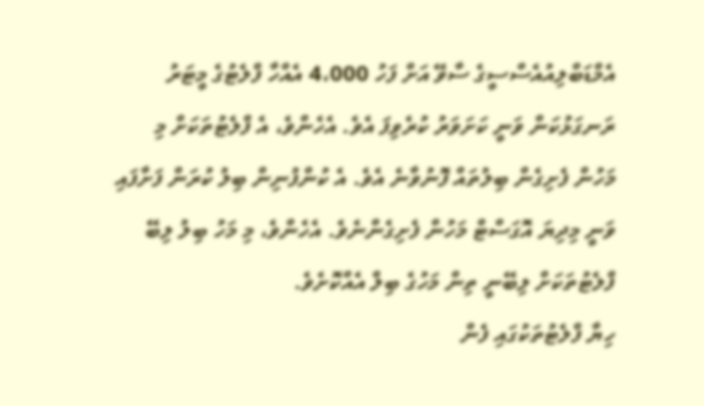އެމްޑަބްލިއުއެސްސީގެ ސާވޭ އަށް ފަހު 4،000 އެއްހާ ފްލެޓުގެ މީޓަރު ރަނގަޅުކަން ވަނީ ކަށަވަރު ކުރެވިފަ އެވެ. އެހެންވެ، އެ ފްލެޓުތަކަށް މި މަހުން ފެށިގެން ބިލުތައް ފޮނުވާނެ އެވެ. އެ ކުންފުނިން ބިލު ކުރަން ފަށާފައި ވަނީ މިދިޔަ އޮގަސްޓް މަހުން ފެށިގެންނެވެ. އެހެންވެ، މި މަހު ބިލު ލިބޭ ފްލެޓުތަކަށް ލިބޭނީ ތިން މަހުގެ ބިލް އެއްކޮށެވެ.
ހިޔާ ފްލެޓުތަކުގައި ފެން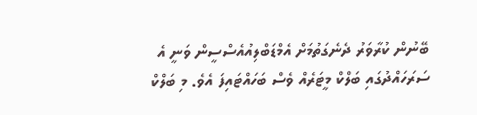ބޭނުން ކުރާވަރު ދެނެގަތުމަށް އެމްޑަބްލިއުއެސްސީން ވަނީ އެ ސަރަހައްދުގައި ބަލްކް މީޓަރެއް ވެސް ބަހައްޓައިފަ އެވެ. މި ބަލްކް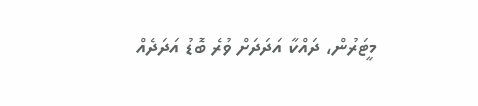މީޓަރުން، ދައްކާ އަދަދަށް ވުރެ ބޮޑު އަދަދެއް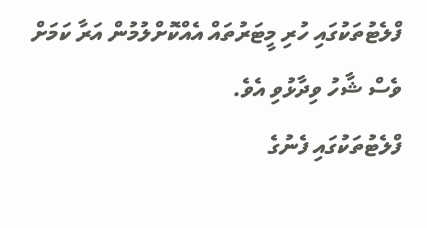ފްލެޓުތަކުގައި ހުރި މީޓަރުތައް އެއްކޮށްލުމުން އަރާ ކަމަށް ވެސް ޝާހު ވިދާޅުވި އެވެ.
ފްލެޓުތަކުގައި ފެނުގެ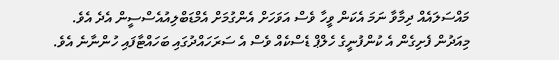މައްސަލައެއް ދިމާވާ ނަމަ އެކަން ވީހާ ވެސް އަވަހަށް އެންގުމަށް އެމްޑަބްލިއުއެސްސީން އެދެ އެވެ. މިއަދުން ފެށިގެން އެ ކުންފުނީގެ ހެލްޕް ޑެސްކެއް ވެސް އެ ސަރަހައްދުގައި ބަހައްޓާފައި ހުންނާނެ އެވެ.